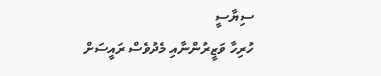ސިޔާސީ
ހުރިހާ ވަޒީރުންނާއި މެދުވެސް ރައީސަށް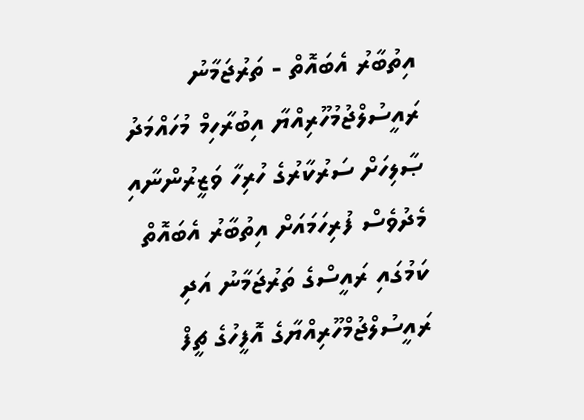އިތުބާރު އެބައޮތް - ތަރުޖަމާނު
ރައީސުލްޖުމުހޫރިއްޔާ އިބުރާހިމް މުހައްމަދު ޞާލިހަށް ސަރުކާރުގެ ހުރިހާ ވަޒީރުންނާއި މެދުވެސް ފުރިހަމައަށް އިތުބާރު އެބައޮތް ކަމުގައި ރައީސްގެ ތަރުޖަމާނު އަދި ރައީސުލްޖުމްހޫރިއްޔާގެ އޮފީހުގެ ޗީފް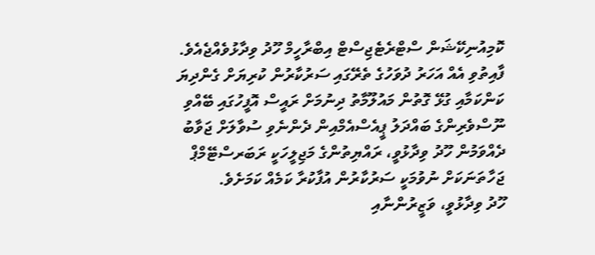ކޮމިއުނިކޭޝަން ސްޓްރެޓެޖިސްޓް އިބްރާހީމް ހޫދު ވިދާޅުވެއްޖެއެވެ.
ފާއިތުވި އެއް އަހަރު ދުވަހުގެ ތެރޭގައި ސަރުކާރުން ކުރިޔަށް ގެންދިޔަ ކަންކަމާއި ގުޅޭ ގޮތުން މައުލޫމާތު ދިނުމަށް ރައީސް އޮފީހުގައި ބޭއްވި ނޫސްވެރިންގެ ބައްދަލު ޕީއެސްއެމްއިން ދެންނެވި ސުވާލަށް ޖަވާބު ދެއްވަމުން ހޫދު ވިދާޅުވީ، ރައްޔިތުންގެ މަޖިލީހަކީ ރަބަރސްޓޭމްޕް ޖަހާތަނަކަށް ނުވުމަކީ ސަރުކާރުން އުފާކުރާ ކަމެއް ކަމަށެވެ.
ހޫދު ވިދާޅުވީ، ވަޒީރުންނާއި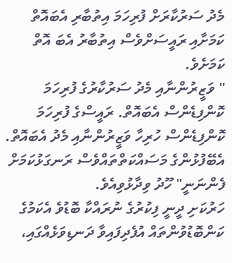މެދު ސަރުކާރަށް ފުރިހަމަ އިތުބާރި އެބައޮތް ކަމަށާއި ރައީސަށްވެސް އިތުބާރު އެބަ އޮތް ކަމަށެވެ.
" ވަޒީރުންނާއި މެދު ސަރުކާރުގެ ފުރިހަމަ ކޮންފިޑެންސް އެބައޮތް. ރައީސްގެ ފުރިހަމަ ކޮންފިޑެންސް ހުރިހާ ވަޒީރުންނާއި މެދު އެބައޮތް. އެބޭފުޅުންގެ މަސައްކަތްތައްވެސް ރަނގަޅުކަމަށް ފެންނަނީ" ހޫދު ވިދާޅުވިއެވެ.
ހަރުކަށި ދީނީ ފިކުރުގެ ނުރައްކާ ބޮޑުވެ އެކަމުގެ ކަންބޮޑުވުންތައް އުފެދިފައިވާ ދަނޑިވަޅެއްގައި،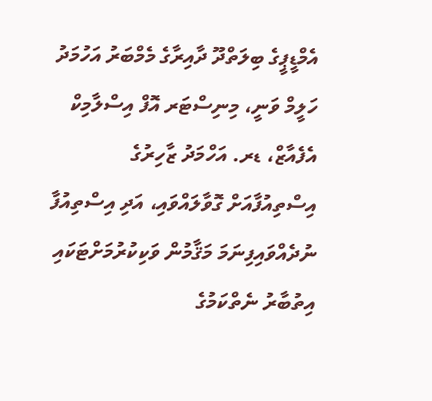އެމްޑީޕީގެ ބިލަތްދޫ ދާއިރާގެ މެމްބަރު އަހުމަދު ހަލީމް ވަނީ، މިނިސްޓަރ އޮފް އިސްލާމިކް އެފެއާޒް، ޑރ. އަހްމަދު ޒާހިރުގެ އިސްތިއުފާއަށް ގޮވާލައްވައި، އަދި އިސްތިއުފާ ނުދެއްވައިފިނަމަ މަޤާމުން ވަކިކުރުމަށްޓަކައި އިތުބާރު ނެތްކަމުގެ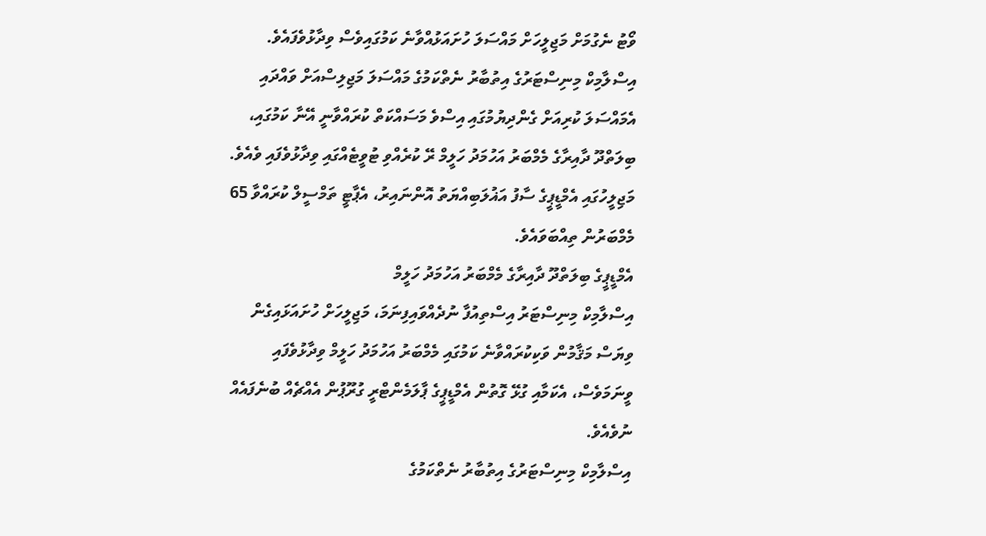ވޯޓު ނެގުމަށް މަޖިލީހަށް މައްސަލަ ހުށައަޅުއްވާނެ ކަމުގައިވެސް ވިދާޅުވެފައެވެ.
އިސްލާމިކް މިނިސްޓަރުގެ އިތުބާރު ނެތްކަމުގެ މައްސަލަ މަޖިލިސްއަށް ވައްދައި އެމައްސަލަ ކުރިއަށް ގެންދިޔުމުގައި އިސްވެ މަސައްކަތް ކުރައްވާނީ އޭނާ ކަމުގައި، ބިލަތްދޫ ދާއިރާގެ މެމްބަރު އަހުމަދު ހަލީމް ރޭ ކުރެއްވި ޓުވީޓެއްގައި ވިދާޅުވެފައި ވެއެވެ.
މަޖިލީހުގައި އެމްޑީޕީގެ ސާފު އަޣުލަބިއްޔަތު އޮންނައިރު، އެޕާޓީ ތަމްސީލް ކުރައްވާ 65 މެމްބަރުން ތިއްބަވައެވެ.
އެމްޑީޕީގެ ބިލަތްދޫ ދާއިރާގެ މެމްބަރު އަހުމަދު ހަލީމް
އިސްލާމިކް މިނިސްޓަރު އިސްތިއުފާ ނުދެއްވައިފިނަމަ، މަޖިލީހަށް ހުށައަޅައިގެން ވިޔަސް މަޤާމުން ވަކިކުރައްވާނެ ކަމުގައި މެމްބަރު އަހުމަދު ހަލީމް ވިދާޅުވެފައި ވީނަމަވެސް، އެކަމާއި ގުޅޭ ގޮތުން އެމްޑީޕީގެ ޕާލަމެންޓްރީ ގުރޫޕުން އެއްޗެއް ބުނެފައެއް ނުވެއެވެ.
އިސްލާމިކް މިނިސްޓަރުގެ އިތުބާރު ނެތްކަމުގެ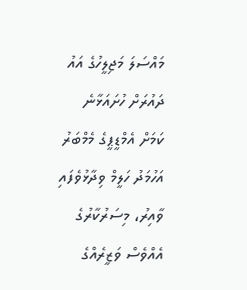މައްސަލަ މަޖިލީހުގެ އައު ދައުރަށް ހުށައަޅާނެ ކަމަށް އެމްޑީޕީގެ މެމްބަރު އަހުމަދު ހަލީމް ވިދާޅުވެފައި ވާއިރު، މިސަރުކާރުގެ އެއްވެސް ވަޒީރެއްގެ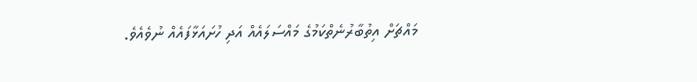މައްޗަށް އިތުބާރުނެތްކަމުގެ މައްސަލައެއް އަދި ހުށައަޅާފައެއް ނުވެއެވެ.